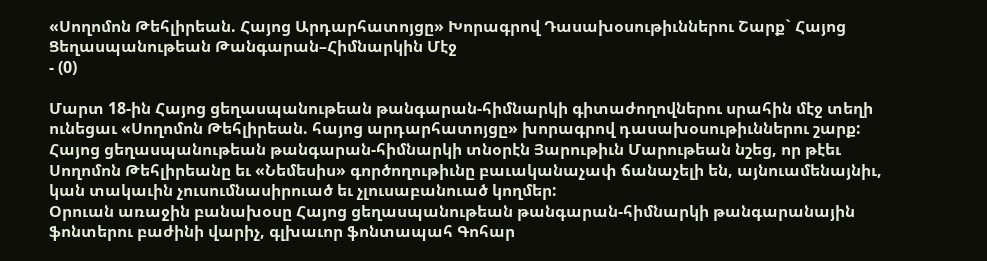«Սողոմոն Թեհլիրեան. Հայոց Արդարհատոյցը» Խորագրով Դասախօսութիւններու Շարք` Հայոց Ցեղասպանութեան Թանգարան–Հիմնարկին Մէջ
- (0)

Մարտ 18-ին Հայոց ցեղասպանութեան թանգարան-հիմնարկի գիտաժողովներու սրահին մէջ տեղի ունեցաւ «Սողոմոն Թեհլիրեան. հայոց արդարհատոյցը» խորագրով դասախօսութիւններու շարք:
Հայոց ցեղասպանութեան թանգարան-հիմնարկի տնօրէն Յարութիւն Մարութեան նշեց, որ թէեւ Սողոմոն Թեհլիրեանը եւ «Նեմեսիս» գործողութիւնը բաւականաչափ ճանաչելի են, այնուամենայնիւ, կան տակաւին չուսումնասիրուած եւ չլուսաբանուած կողմեր:
Օրուան առաջին բանախօսը Հայոց ցեղասպանութեան թանգարան-հիմնարկի թանգարանային ֆոնտերու բաժինի վարիչ, գլխաւոր ֆոնտապահ Գոհար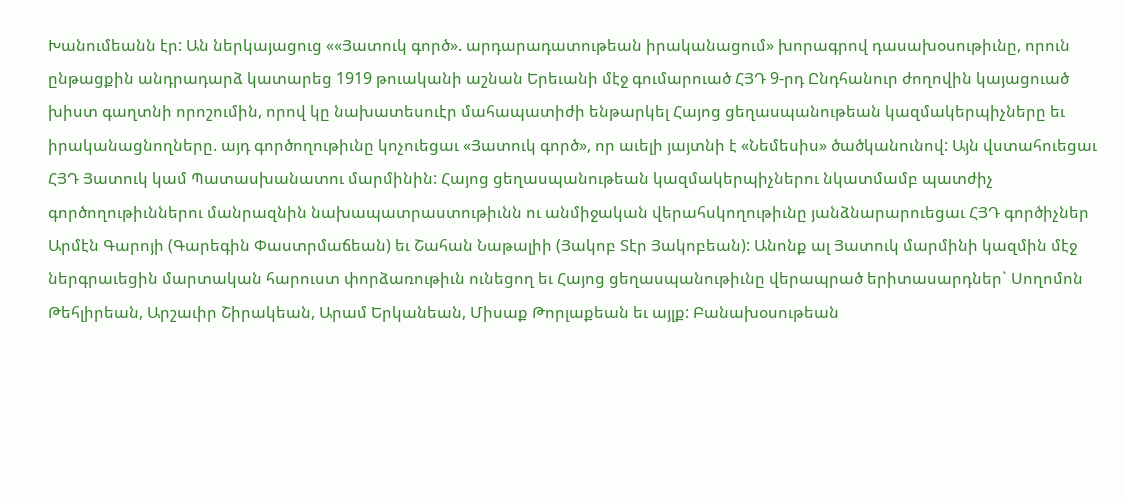Խանումեանն էր: Ան ներկայացուց ««Յատուկ գործ». արդարադատութեան իրականացում» խորագրով դասախօսութիւնը, որուն ընթացքին անդրադարձ կատարեց 1919 թուականի աշնան Երեւանի մէջ գումարուած ՀՅԴ 9-րդ Ընդհանուր ժողովին կայացուած խիստ գաղտնի որոշումին, որով կը նախատեսուէր մահապատիժի ենթարկել Հայոց ցեղասպանութեան կազմակերպիչները եւ իրականացնողները. այդ գործողութիւնը կոչուեցաւ «Յատուկ գործ», որ աւելի յայտնի է «Նեմեսիս» ծածկանունով: Այն վստահուեցաւ ՀՅԴ Յատուկ կամ Պատասխանատու մարմինին: Հայոց ցեղասպանութեան կազմակերպիչներու նկատմամբ պատժիչ գործողութիւններու մանրազնին նախապատրաստութիւնն ու անմիջական վերահսկողութիւնը յանձնարարուեցաւ ՀՅԴ գործիչներ Արմէն Գարոյի (Գարեգին Փաստրմաճեան) եւ Շահան Նաթալիի (Յակոբ Տէր Յակոբեան): Անոնք ալ Յատուկ մարմինի կազմին մէջ ներգրաւեցին մարտական հարուստ փորձառութիւն ունեցող եւ Հայոց ցեղասպանութիւնը վերապրած երիտասարդներ` Սողոմոն Թեհլիրեան, Արշաւիր Շիրակեան, Արամ Երկանեան, Միսաք Թորլաքեան եւ այլք: Բանախօսութեան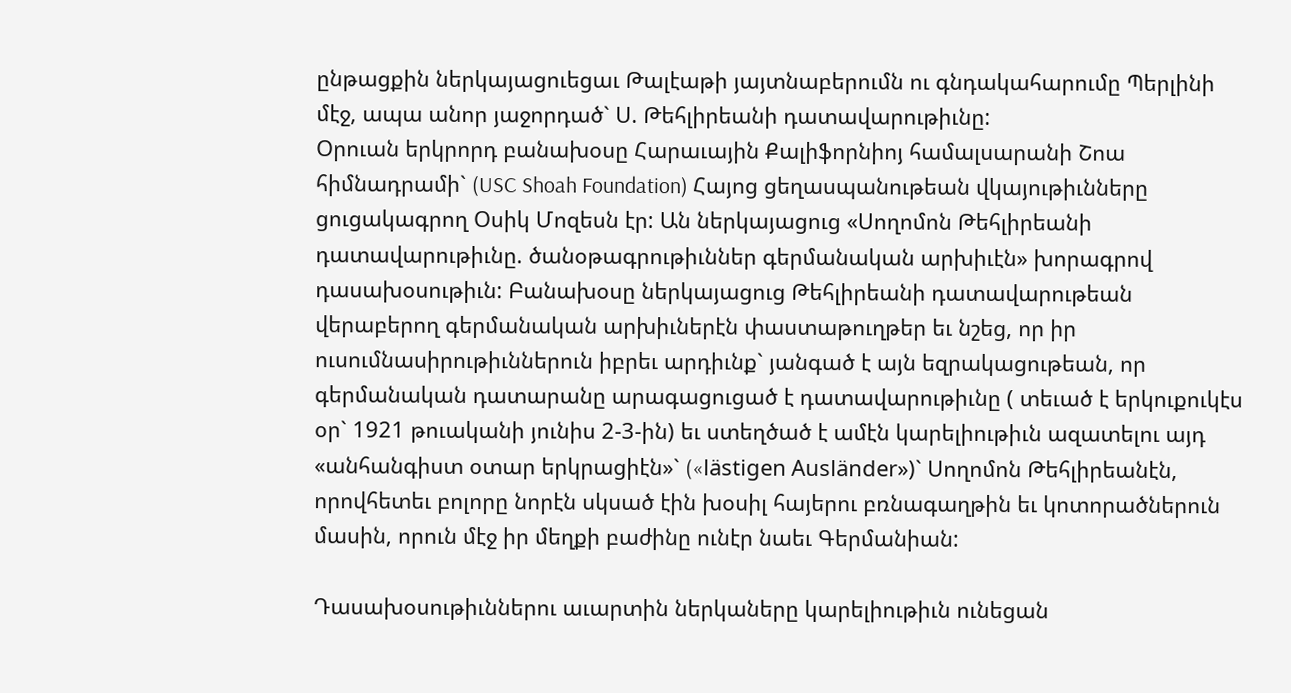ընթացքին ներկայացուեցաւ Թալէաթի յայտնաբերումն ու գնդակահարումը Պերլինի մէջ, ապա անոր յաջորդած` Ս. Թեհլիրեանի դատավարութիւնը:
Օրուան երկրորդ բանախօսը Հարաւային Քալիֆորնիոյ համալսարանի Շոա հիմնադրամի` (USC Shoah Foundation) Հայոց ցեղասպանութեան վկայութիւնները ցուցակագրող Օսիկ Մոզեսն էր: Ան ներկայացուց «Սողոմոն Թեհլիրեանի դատավարութիւնը. ծանօթագրութիւններ գերմանական արխիւէն» խորագրով դասախօսութիւն: Բանախօսը ներկայացուց Թեհլիրեանի դատավարութեան վերաբերող գերմանական արխիւներէն փաստաթուղթեր եւ նշեց, որ իր ուսումնասիրութիւններուն իբրեւ արդիւնք` յանգած է այն եզրակացութեան, որ գերմանական դատարանը արագացուցած է դատավարութիւնը ( տեւած է երկուքուկէս օր` 1921 թուականի յունիս 2-3-ին) եւ ստեղծած է ամէն կարելիութիւն ազատելու այդ «անհանգիստ օտար երկրացիէն»` («lästigen Ausländer»)` Սողոմոն Թեհլիրեանէն, որովհետեւ բոլորը նորէն սկսած էին խօսիլ հայերու բռնագաղթին եւ կոտորածներուն մասին, որուն մէջ իր մեղքի բաժինը ունէր նաեւ Գերմանիան:

Դասախօսութիւններու աւարտին ներկաները կարելիութիւն ունեցան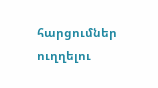հարցումներ ուղղելու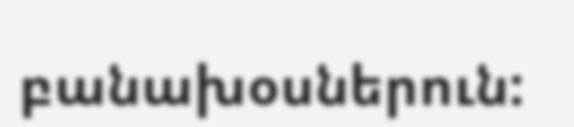բանախօսներուն: